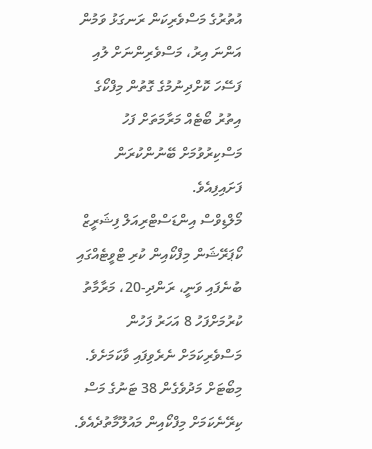އުތުރުގެ މަސްވެރިކަން ރަނގަޅު ވަމުން އަންނަ އިރު، މަސްވެރިންނަށް ލުއި ފަސޭހަ ކޮށްދިނުމުގެ ގޮތުން މިފްކޯގެ އިތުރު ބޯޓެއް މަރާމަތަށް ފަހު މަސްކިރުވުމަށް ބޭނުންކުރަން ފަށައިފިއެވެ.
މޯލްޑިވްސް އިންޑަސްޓްރިއަލް ފިޝަރީޒް ކޯޕަރޭޝަން މިފްކޯއިން ކުރި ޓްވީޓެއްގައި ބުނެފައި ވަނީ، ރަންދި-20، މަރާމާތު ކުރުމަށްފަހު 8 އަހަރު ފަހުން މަސްވެރިކަމަށް ނެރެވިފައި ވާކަމަށެވެ. މިބޯޓަށް މަދުވެގެން 38 ޓަނުގެ މަސް ކިރޭނެކަމަށް މިފްކޯއިން މައުލޫމާތުދެއެވެ.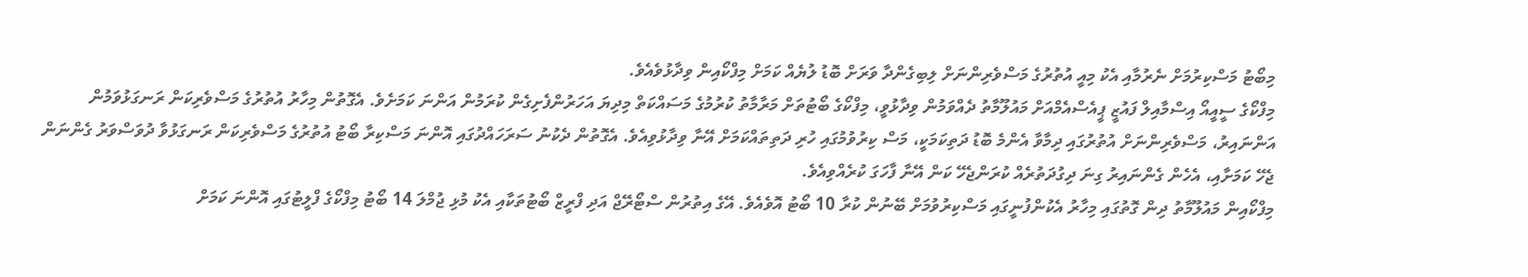މިބޯޓު މަސްކިރުމަށް ނެރުމާއި އެކު މިއީ އުތުރުގެ މަސްވެރިންނަށް ލިބިގެންދާ ވަރަށް ބޮޑު ލުޔެއް ކަމަށް މިފްކޯއިން ވިދާޅުވެއެވެ.
މިފްކޯގެ ސީއީއޯ އިސްމާއިލް ފައުޒީ ޕީއެސްއެމްއަށް މައުލޫމާތު ދެއްވަމުން ވިދާޅުވީ، މިފްކޯގެ ބޯޓުތަށް މަރާމާތު ކުރުމުގެ މަސައްކަތް މިދިޔަ އަހަރުންފެށިގެން ކުރަމުން އަންނަ ކަމަށެވެ. އެގޮތުން މިހާރު އުތުރުގެ މަސްވެރިކަން ރަނގަޅުވަމުން އަންނައިރު، މަސްވެރިންނަށް އުތުރުގައި ދިމާވާ އެންމެ ބޮޑު ދަތިކަމަކީ، މަސް ކިރުވުމުގައި ހުރި ދަތިތައްކަމަށް އޭނާ ވިދާޅުވިއެވެ. އެގޮތުން ދެކުނު ސަރަހައްދުގައި އޮންނަ މަސްކިރާ ބޯޓު އުތުރުގެ މަސްވެރިކަން ރަނގަޅުވާ ދުވަސްވަރު ގެންނަން ޖެހޭ ކަމަށާއި، އެހެން ގެންނައިރު ގިނަ ދިގުދަތުރެއް ކުރަންޖެހޭ ކަން އޭނާ ފާހަގަ ކުރެއްވިއެވެ.
މިފްކޯއިން މައުލޫމާތު ދިން ގޮތުގައި މިހާރު އެކުންފުނީގައި މަސްކިރުވުމަށް ބޭނުން ކުރާ 10 ބޯޓު އޮވެއެވެ. އޭގެ އިތުރުން ސްޓޯރޭޖް އަދި ފްރީޒް ބޯޓުތަކާއި އެކު މުޅި ޖުމްލަ 14 ބޯޓު މިފްކޯގެ ފްލީޓުގައި އޮންނަ ކަމަށް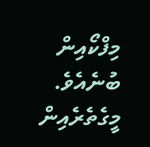މިފްކޯއިން ބުނެއެވެ. މީގެތެރެއިން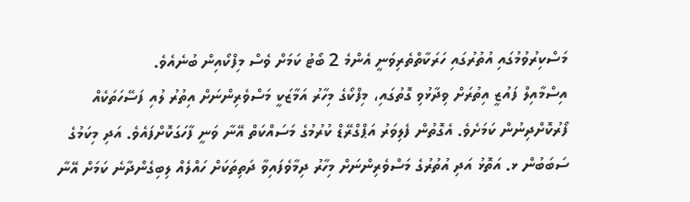މަސްކިރުވުމުގައި އުތުރުގައި ހަރަކާތްތެރިވަނީ އެންމެ 2 ބޯޓު ކަމަށް ވެސް މިފްކޯއިން ބުނެއެވެ.
އިސްމާއިލް ފައުޒީ އިތުރަށް ވިދާޅުވި ގޮތުގައި، މިފްކޯގެ މިހާރު އަމާޒަކީ މަސްވެރިންނަށް އިތުރު ލުއި ފަސޭހަތަކެއް ފޯރުކޮށްދިނުން ކަމަށެވެ. އެގޮތުން ފެލިވަރު އަޕްގްރޭޑް ކުރުމުގެ މަސައްކަތް އޭނާ ވަނީ ފާހަގަކޮށްފައެވެ. އަދި މިކަމުގެ ސަބަބުން ޅ. އަތޮޅު އަދި އުތުރުގެ މަސްވެރިންނަށް މިހާރު ދިމާވެފައިވާ ދަތިތަކަށް ހައްލެއް ލިބިގެންދާނެ ކަމަށް އޭނާ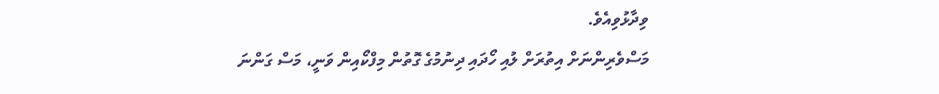ވިދާޅުވިއެވެ.
މަސްވެރިންނަށް އިތުރަށް ލުއި ހޯދައި ދިނުމުގެ ގޮތުން މިފްކޯއިން ވަނީ، މަސް ގަންނަ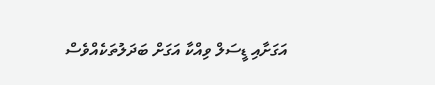އަގަށާއި ޑީސަލް ވިއްކާ އަގަށް ބަދަލުތަކެއްވެސް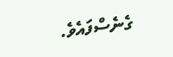ގެނެސްފައެވެ.